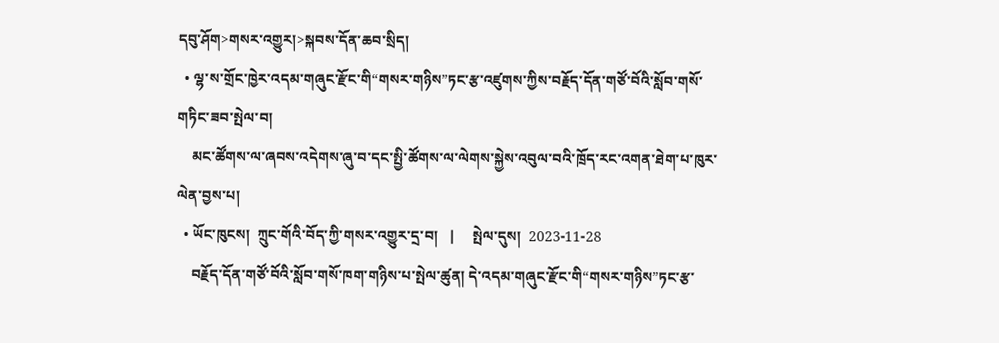དབུ་ཤོག>གསར་འགྱུར།>སྐབས་དོན་ཆབ་སྲིད།
  • ལྷ་ས་གྲོང་ཁྱེར་འདམ་གཞུང་རྫོང་གི“གསར་གཉིས”ཏང་རྩ་འཛུགས་ཀྱིས་བརྗོད་དོན་གཙོ་བོའི་སློབ་གསོ་གཏིང་ཟབ་སྤེལ་བ།
    མང་ཚོགས་ལ་ཞབས་འདེགས་ཞུ་བ་དང་སྤྱི་ཚོགས་ལ་ལེགས་སྐྱེས་འབུལ་བའི་ཁྲོད་རང་འགན་ཐེག་པ་ཁུར་ལེན་བྱས་པ།
  • ཡོང་ཁུངས།  ཀྲུང་གོའི་བོད་ཀྱི་གསར་འགྱུར་དྲ་བ།   |     སྤེལ་དུས།  2023-11-28
    བརྗོད་དོན་གཙོ་བོའི་སློབ་གསོ་ཁག་གཉིས་པ་སྤེལ་ཚུན། དེ་འདམ་གཞུང་རྫོང་གི“གསར་གཉིས”ཏང་རྩ་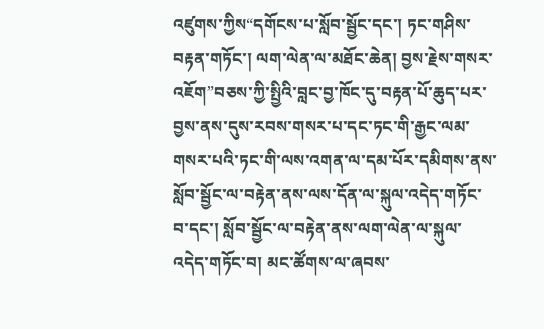འཛུགས་ཀྱིས“དགོངས་པ་སློབ་སྦྱོང་དང་། ཏང་གཤིས་བརྟན་གཏོང་། ལག་ལེན་ལ་མཐོང་ཆེན། བྱས་རྗེས་གསར་འཇོག”བཅས་ཀྱི་སྤྱིའི་བླང་བྱ་ཁོང་དུ་བརྟན་པོ་ཆུད་པར་བྱས་ནས་དུས་རབས་གསར་པ་དང་ཏང་གི་རྒྱང་ལམ་གསར་པའི་ཏང་གི་ལས་འགན་ལ་དམ་པོར་དམིགས་ནས་སློབ་སྦྱོང་ལ་བརྟེན་ནས་ལས་དོན་ལ་སྐུལ་འདེད་གཏོང་བ་དང་། སློབ་སྦྱོང་ལ་བརྟེན་ནས་ལག་ལེན་ལ་སྐུལ་འདེད་གཏོང་བ། མང་ཚོགས་ལ་ཞབས་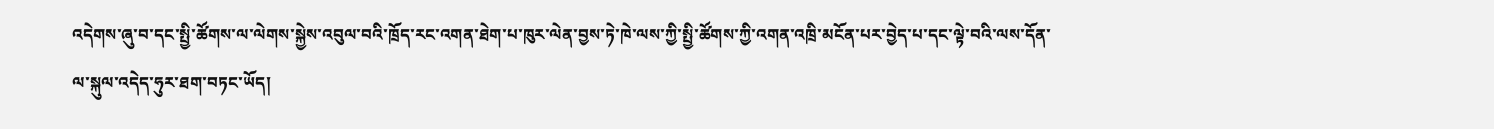འདེགས་ཞུ་བ་དང་སྤྱི་ཚོགས་ལ་ལེགས་སྐྱེས་འབུལ་བའི་ཁྲོད་རང་འགན་ཐེག་པ་ཁུར་ལེན་བྱས་ཏེ་ཁེ་ལས་ཀྱི་སྤྱི་ཚོགས་ཀྱི་འགན་འཁྲི་མངོན་པར་བྱེད་པ་དང་ལྟེ་བའི་ལས་དོན་ལ་སྐུལ་འདེད་ཧུར་ཐག་བཏང་ཡོད།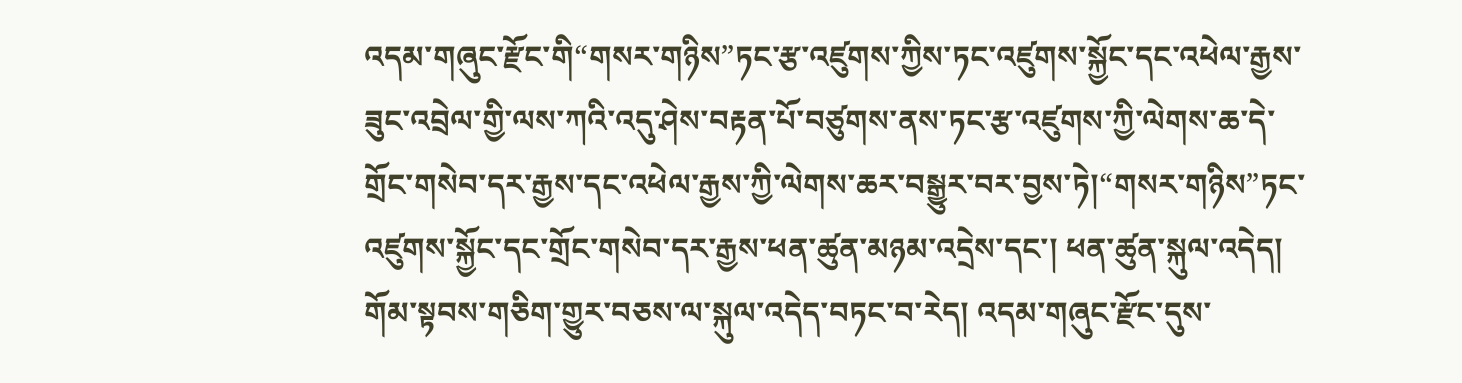འདམ་གཞུང་རྫོང་གི“གསར་གཉིས”ཏང་རྩ་འཛུགས་ཀྱིས་ཏང་འཛུགས་སྐྱོང་དང་འཕེལ་རྒྱས་ཟུང་འབྲེལ་གྱི་ལས་ཀའི་འདུ་ཤེས་བརྟན་པོ་བཙུགས་ནས་ཏང་རྩ་འཛུགས་ཀྱི་ལེགས་ཆ་དེ་གྲོང་གསེབ་དར་རྒྱས་དང་འཕེལ་རྒྱས་ཀྱི་ལེགས་ཆར་བསྒྱུར་བར་བྱས་ཏེ།“གསར་གཉིས”ཏང་འཛུགས་སྐྱོང་དང་གྲོང་གསེབ་དར་རྒྱས་ཕན་ཚུན་མཉམ་འདྲེས་དང་། ཕན་ཚུན་སྐུལ་འདེད། གོམ་སྟབས་གཅིག་གྱུར་བཅས་ལ་སྐུལ་འདེད་བཏང་བ་རེད། འདམ་གཞུང་རྫོང་དུས་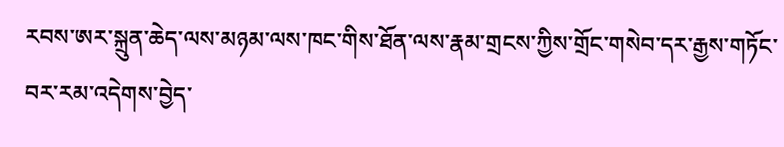རབས་ཨར་སྐྲུན་ཆེད་ལས་མཉམ་ལས་ཁང་གིས་ཐོན་ལས་རྣམ་གྲངས་ཀྱིས་གྲོང་གསེབ་དར་རྒྱས་གཏོང་བར་རམ་འདེགས་བྱེད་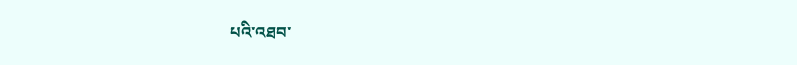པའི་འཐབ་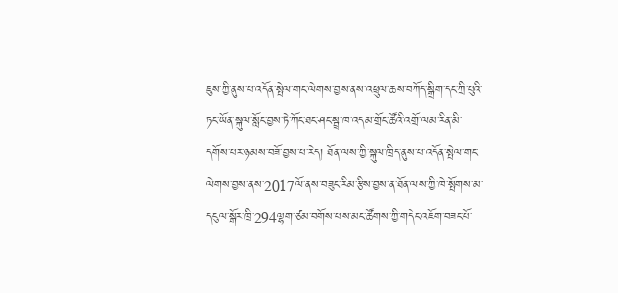ཇུས་ཀྱི་ནུས་པ་འདོན་སྤེལ་གང་ལེགས་བྱས་ནས་འཕྲུལ་ཆས་བཀོད་སྒྲིག་དང་ཀྲི་པུའི་ཏང་ཡོན་སྐུལ་སློང་བྱས་ཏེ་ཀོང་ཐང་ཤང་སྦྲ་ཁ་འདམ་གྲོང་ཚོའི་འགྲོ་ལམ་རིན་མི་དགོས་པར་ཉམས་བཟོ་བྱས་པ་རེད། ཐོན་ལས་ཀྱི་སྐུལ་ཁྲིད་ནུས་པ་འདོན་སྤེལ་གང་ལེགས་བྱས་ནས་2017ལོ་ནས་བཟུང་རིམ་རྩིས་བྱས་ན་ཐོན་ལས་ཀྱི་ཁེ་སྤོགས་མ་དངུལ་སྒོར་ཁྲི་294ལྷག་ཙམ་བགོས་པས་མང་ཚོགས་ཀྱི་གདེང་འཇོག་བཟང་པོ་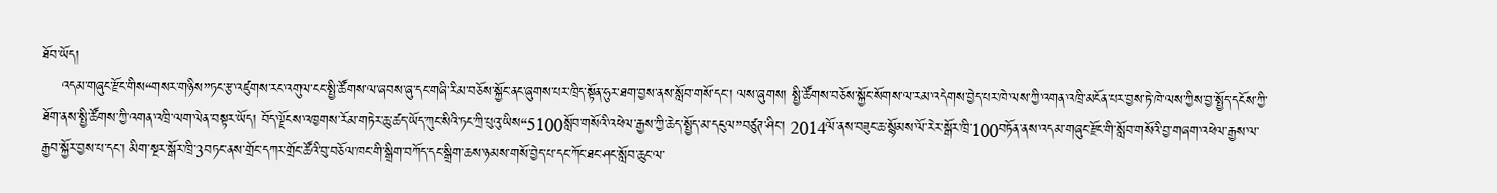ཐོབ་ཡོད།
    འདམ་གཞུང་རྫོང་གིས“གསར་གཉིས”ཏང་རྩ་འཛུགས་རང་འགུལ་ངང་སྤྱི་ཚོགས་ལ་ཞབས་ཞུ་དང་གཞི་རིམ་བཅོས་སྐྱོང་ནང་ཞུགས་པར་ཁྲིད་སྟོན་ཧུར་ཐག་བྱས་ནས་སློབ་གསོ་དང་། ལས་ཞུགས། སྤྱི་ཚོགས་བཅོས་སྐྱོང་སོགས་ལ་རམ་འདེགས་བྱེད་པར་ཁེ་ལས་ཀྱི་འགན་འཁྲི་མངོན་པར་བྱས་ཏེ་ཁེ་ལས་ཀྱིས་བྱ་སྤྱོད་དངོས་ཀྱི་ཐོག་ནས་སྤྱི་ཚོགས་ཀྱི་འགན་འཁྲི་ལག་ལེན་བསྟར་ཡོད། བོད་ལྗོངས་འཁྱགས་རོམ་གཏེར་ཆུ་ཚད་ཡོད་ཀུང་སིའི་ཏང་ཀྲི་པུའུ་ཡིས“5100སློབ་གསོའི་འཕེལ་རྒྱས་ཀྱི་ཆེད་སྤྱོད་མ་དངུལ”བཙུཊ་ཤིང་། 2014ལོ་ནས་བཟུང་ཆ་སྙོམས་ལོ་རེར་སྒོར་ཁྲི་100བཏོན་ནས་འདམ་གཞུང་རྫོང་གི་སློབ་གསོའི་བྱ་གཞག་འཕེལ་རྒྱས་ལ་རྒྱབ་སྐྱོར་བྱས་པ་དང་། མིག་སྔར་སྒོར་ཁྲི་3བཏང་ནས་གྲོང་དཀར་གྲོང་ཚོའི་བུ་བཅོལ་ཁང་གི་སྒྲིག་བཀོད་དང་སྒྲིག་ཆས་ཉམས་གསོ་བྱེད་པ་དང་ཀོང་ཐང་ཤང་སློབ་ཆུང་ལ་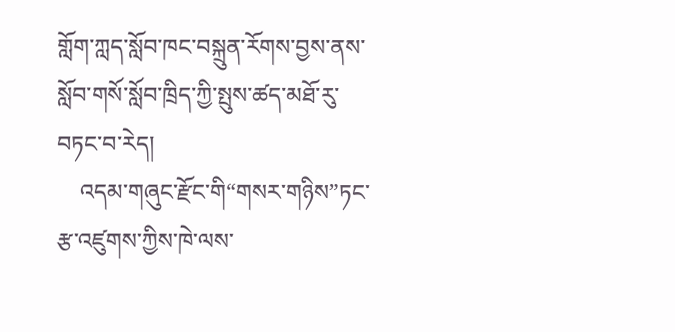གློག་ཀླད་སློབ་ཁང་བསྐྲུན་རོགས་བྱས་ནས་སློབ་གསོ་སློབ་ཁྲིད་ཀྱི་སྤུས་ཚད་མཐོ་རུ་བཏང་བ་རེད།
    འདམ་གཞུང་རྫོང་གི“གསར་གཉིས”ཏང་རྩ་འཛུགས་ཀྱིས་ཁེ་ལས་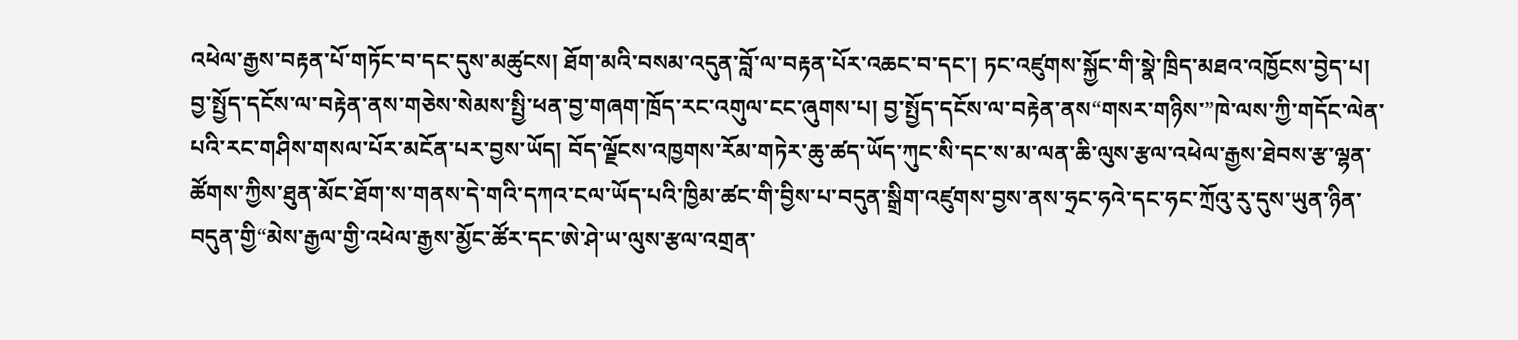འཕེལ་རྒྱས་བརྟན་པོ་གཏོང་བ་དང་དུས་མཚུངས། ཐོག་མའི་བསམ་འདུན་བློ་ལ་བརྟན་པོར་འཆང་བ་དང་། ཏང་འཛུགས་སྐྱོང་གི་སྣེ་ཁྲིད་མཐའ་འཁྱོངས་བྱེད་པ། བྱ་སྤྱོད་དངོས་ལ་བརྟེན་ནས་གཅེས་སེམས་སྤྱི་ཕན་བྱ་གཞག་ཁྲོད་རང་འགུལ་ངང་ཞུགས་པ། བྱ་སྤྱོད་དངོས་ལ་བརྟེན་ནས“གསར་གཉིས་”ཁེ་ལས་ཀྱི་གདོང་ལེན་པའི་རང་གཤིས་གསལ་པོར་མངོན་པར་བྱས་ཡོད། བོད་ལྗོངས་འཁྱགས་རོམ་གཏེར་ཆུ་ཚད་ཡོད་ཀུང་སི་དང་ས་མ་ལན་ཆི་ལུས་རྩལ་འཕེལ་རྒྱས་ཐེབས་རྩ་ལྷན་ཚོགས་ཀྱིས་ཐུན་མོང་ཐོག་ས་གནས་དེ་གའི་དཀའ་ངལ་ཡོད་པའི་ཁྱིམ་ཚང་གི་བྱིས་པ་བདུན་སྒྲིག་འཛུགས་བྱས་ནས་ཧྲང་ཧའེ་དང་ཧང་ཀྲོའུ་རུ་དུས་ཡུན་ཉིན་བདུན་གྱི“མེས་རྒྱལ་གྱི་འཕེལ་རྒྱས་མྱོང་ཚོར་དང་ཨེ་ཤེ་ཡ་ལུས་རྩལ་འགྲན་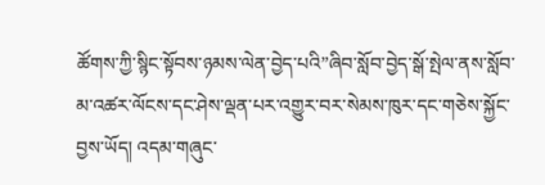ཚོགས་ཀྱི་སྙིང་སྟོབས་ཉམས་ལེན་བྱེད་པའི”ཞིབ་སློབ་བྱེད་སྒོ་སྤེལ་ནས་སློབ་མ་འཚར་ལོངས་དང་ཤེས་ལྡན་པར་འགྱུར་བར་སེམས་ཁུར་དང་གཅེས་སྐྱོང་བྱས་ཡོད། འདམ་གཞུང་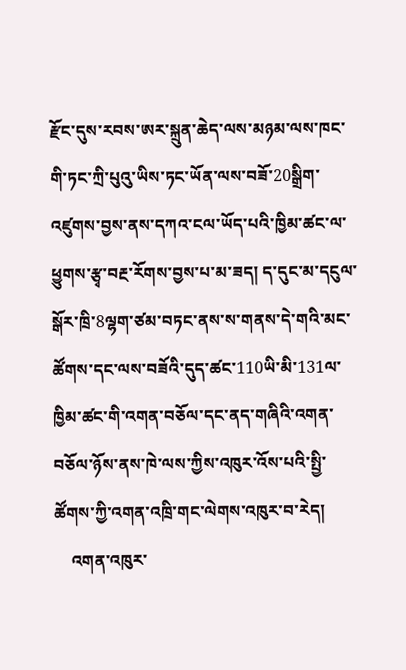རྫོང་དུས་རབས་ཨར་སྐྲུན་ཆེད་ལས་མཉམ་ལས་ཁང་གི་ཏང་ཀྲི་པུའུ་ཡིས་ཏང་ཡོན་ལས་བཟོ་20སྒྲིག་འཛུགས་བྱས་ནས་དཀའ་ངལ་ཡོད་པའི་ཁྱིམ་ཚང་ལ་ཕྱུགས་རྩྭ་བརྔ་རོགས་བྱས་པ་མ་ཟད། ད་དུང་མ་དངུལ་སྒོར་ཁྲི་8ལྷག་ཙམ་བཏང་ནས་ས་གནས་དེ་གའི་མང་ཚོགས་དང་ལས་བཟོའི་དུད་ཚང་110ཡི་མི་131ལ་ཁྱིམ་ཚང་གི་འགན་བཅོལ་དང་ནད་གཞིའི་འགན་བཅོལ་ཉོས་ནས་ཁེ་ལས་ཀྱིས་འཁུར་འོས་པའི་སྤྱི་ཚོགས་ཀྱི་འགན་འཁྲི་གང་ལེགས་འཁུར་བ་རེད།
    འགན་འཁུར་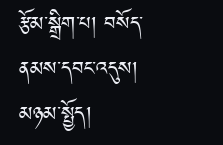རྩོམ་སྒྲིག་པ། བསོད་ནམས་དབང་འདུས།
མཉམ་སྤྱོད།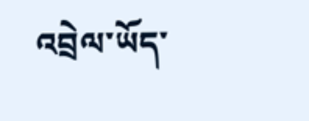འབྲེལ་ཡོད་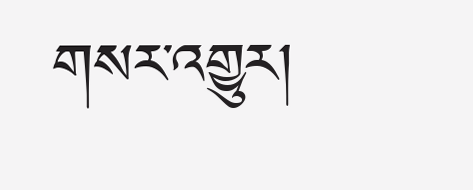གསར་འགྱུར།